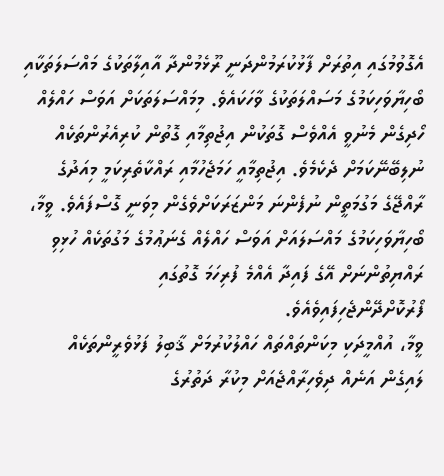އެގޮވުމުގައި އިތުރަށް ފާޅުކުރަމުންދަނީ ރޫޅެމުންދާ އާއިލާތަކުގެ މައްސަލަތަކާއި ބޯހިޔާވަހިކަމުގެ މަސައްލަތަކުގެ ވާހަކައެވެ. މިމައްސަލަތަކަށް އަވަސް ހައްލެއް ހޯދިގެން މެނުވީ އެއްވެސް ގޮތަކުން އިޖުތިމާއި ގޮތުން ކުރިއެރުންތަކެއް ނުލިބޭނޭކަމަށް ދެކެމެވެ. އިޖުތިމާއީ ހަމަޖެހުމާއި ރައްކާތެރިކަމީ މިއަދުގެ ރާއްޖޭގެ މަގުމަތީން ނުފެންނަ މަންޒަރަކަށްވެގެން މިވަނީ ގޮސްފައެވެ. ވީމާ، ބޯހިޔާވަހިކަމުގެ މައްސަލައަށް އަވަސް ހައްލެއް ގެނަޢުމުގެ މަގުތަކެއް ހުޅިވި ރައްޔިތުންނަށް އޭގެ ފައިދާ އެއްމެ ފުރިހަމަ ގޮތުގައި ފޯރުކޮށްދޭންޖެހިފައިވެއެވެ.
ވީމާ، އުއްމީދަކި މިކަންތައްތައް ހައްލުކުރުމަށް ޤާބިލު ފަޅުވެރީންތަކެއް ލައިގެން އަނެއް ދިވެހިރާއްޖެއަށް މިކުރާ ދަތުރުގެ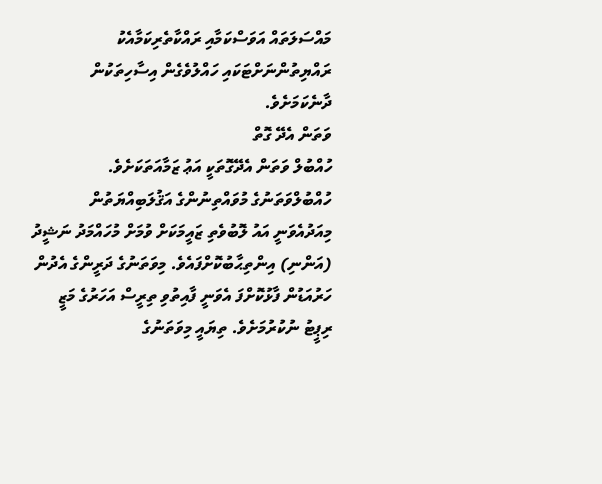މައްސަލަތައް އަވަސްކަމާއި ރައްކާތެރިކަމާއެކު ރައްޔިތުންނަށްޓަކައި ހައްލުވެގެން އިސާހިތަކުން ދާނެކަމަށެވެ.
ވަތަން އެދޭ ގޮތް
ހުއްބުލް ވަތަން އެދޭގޮތަކީ އަޢު ޒަމާއަތަކަށެވެ. ހުއްބުލްވަތަނުގެ މުވައްތިނުންގެ އަޤުލަބިއްޔަތުން މިއަދުއެވަނީ އައު ލޮބުވެތި ޒައީމަކަށް ވުމަށް މުހައްމަދު ނަޝީދު (އަންނި) އިންތިޙާބުކޮށްފައެވެ. މިވަތަނުގެ ދަރީންގެ އެދުން ހަރުއަޑުން ފާޅުކޮށްފަ އެވަނީ ފާއިތުވި ތިރީސް އަހަރުގެ މަޒީ ރިޕީޓު ނުކުރުމަށެވެ. ތިޔައީ މިވަތަނުގެ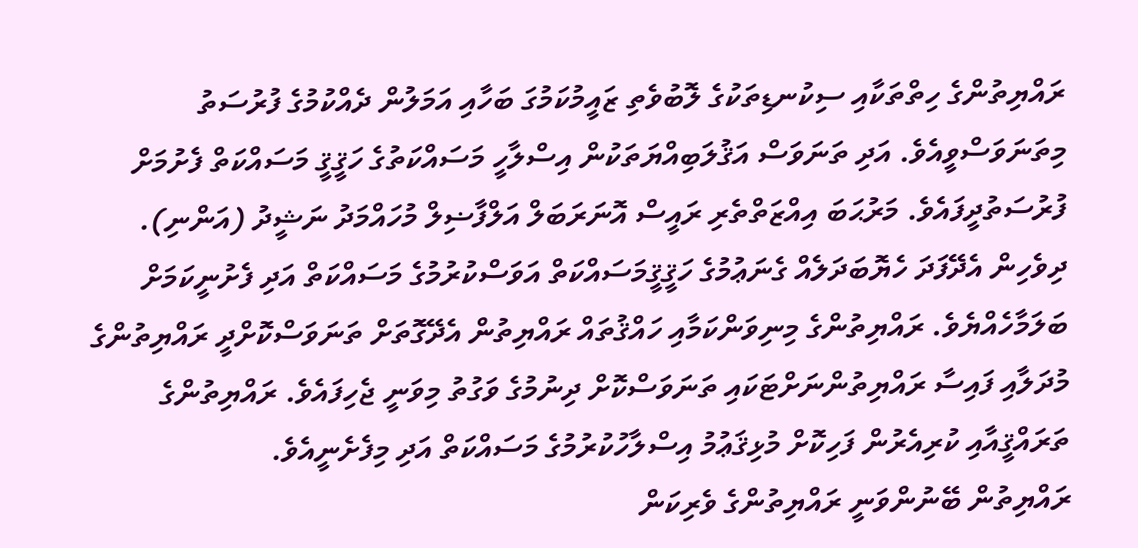ރައްޔިތުންގެ ހިތްތަކާއި ސިކުނޑިތަކުގެ ލޮބުވެތި ޒައީމުކަމުގަ ބަހާއި އަމަލުން ދެއްކުމުގެ ފުރުސަތު މިތަނަވަސްވީއެވެ. އަދި ތަނަވަސް އަޤުލަބިއްޔަތަކުން އިސްލާހީ މަސައްކަތުގެ ހަޤީޤީ މަސައްކަތް ފެށުމަށް ފުރުސަތުދީފައެވެ. މަރުޙަބަ އިއްޒަތްތެރި ރައީސް އޮނަރަބަލް އަލްފާޟިލް މުހައްމަދު ނަޝީދު (އަންނި).
ދިވެހިން އެދޭފަދަ ހެޔޮބަދަލެއް ގެނަޢުމުގެ ހަޤީޤީމަސައްކަތް އަވަސްކުރުމުގެ މަސައްކަތް އަދި ފެށުނީކަމަށް ބަލަމާހެއްޔެވެ. ރައްޔިތުންގެ މިނިވަންކަމާއި ހައްޤުތައް ރައްޔިތުން އެދޭގޮތަށް ތަނަވަސްކޮށްދީ ރައްޔިތުންގެ މުދަލާއި ފައިސާ ރައްޔިތުންނަށްޓަކައި ތަނަވަސްކޮށް ދިނުމުގެ ވަގުތު މިވަނީ ޖެހިފައެވެ. ރައްޔިތުންގެ ތަރައްޤީއާއި ކުރިއެރުން ފަހިކޮށް މުޅިޤަޢުމު އިސްލާހުކުރުމުގެ މަސައްކަތް އަދި މިފެށެނީއެވެ.
ރައްޔިތުން ބޭނުންވަނީ ރައްޔިތުންގެ ވެރިކަން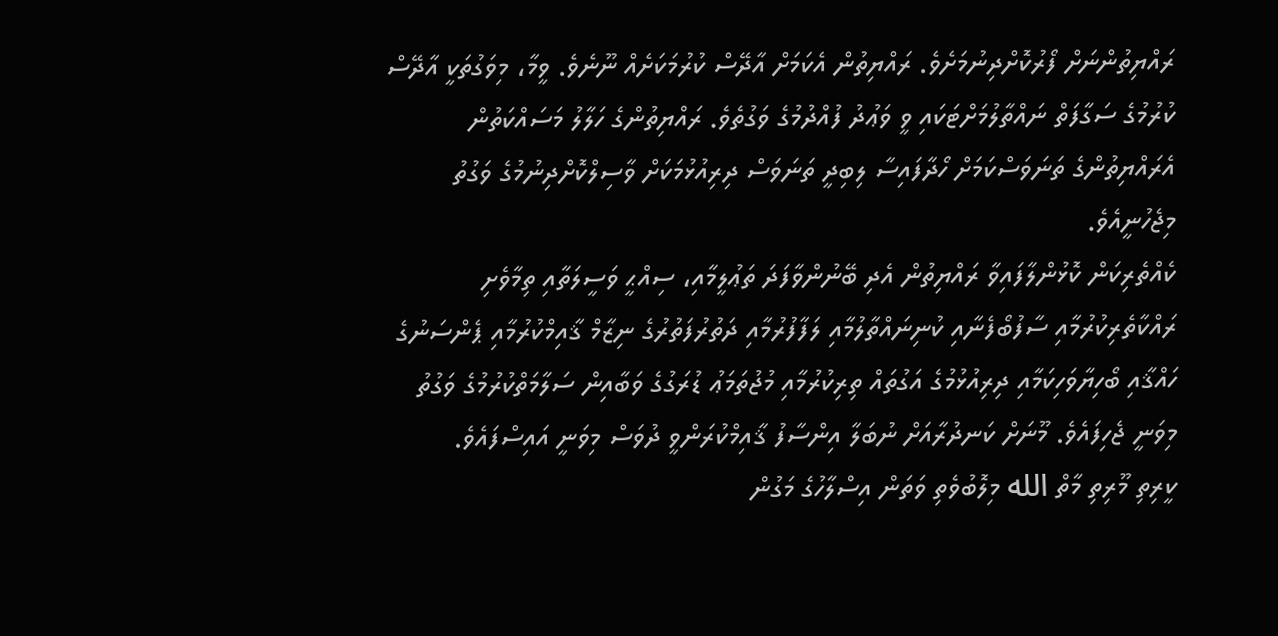ރައްޔިތުންނަށް ފޯރުކޮށްދިނުމަށެވެ. ރައްޔިތުން އެކަމަށް އާދޭސް ކުރުމަކަށެއް ނޫނެވެ. ވީމާ، މިވަގުތަކީ އާދޭސް ކުރުމުގެ ސަގާފަތް ނައްތާލުމަށްޓަކައި ވީ ވަޢުދު ފުއްދުމުގެ ވަގުތެވެ. ރައްޔިތުންގެ ހަލާލު މަސައްކަތުން އެރައްޔިތުންގެ ތަނަވަސްކަމަށް ހޯދާފައިސާ ލިބިދީ ތަނަވަސް ދިރިއުޅުމަކަށް ވާސިލްކޮށްދިނުމުގެ ވަގުތު މިޖެހުނީއެވެ.
ކެއްތެރިކަން ކޮޅުންލާފައިވާ ރައްޔިތުން އެދި ބޭނުންވާފަދަ ތަޢުލީމާއި، ސިއްޙީ ވަސީލަތާއި ތިމާވެށި ރައްކާތެރިކުރުމާއި ސާފުބޯފެނާއި ކުނިނައްތާލުމާއި ލަފާފުރުމާއި ދަތުރުފަތުރުގެ ނިޒާމް ޤާއިމްކުރުމާއި ޕެންސަނުގެ ހައްޤާއި ބޯހިޔާވަހިކަމާއި ދިރިއުޅުމުގެ އަގުތައް ތިރިކުރުމާއި މުޖުތަމަޢު ޑުރަގުގެ ވަބާއިން ސަލާމަތްކުރުމުގެ ވަގުތު މިވަނީ ޖެހިފައެވެ. މޫނަށް ކަނދުރާއަށް ނުބަލާ އިންސާފު ޤާއިމްކުރަންވީ ދުވަސް މިވަނީ އައިސްފައެވެ.
ކީރިތި މޫރިތި މާތް الله މިލޮބުވެތި ވަތަން އިސްލާހުގެ މަގުން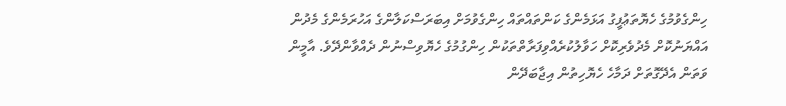ހިންގެވުމުގެ ހެޔޮތަޢުފީގު އަޅަމެންގެ ކަންތައްތައް ހިންގެވުމަށް އިބަރަސްކަލާންގެ އަހުރަމެންގެ މެދުން އައްޔަނުކޮށް މެދުވެރިކޮށް ހަވާލުކުރެއްވިފަރާތްތަކުން ހިންގުމުގެ ހެޔޮވިސްނުން ދެއްވާންދޭވެ. އާމީން
ވަތަން އެދޭގޮތަށް ދަމާހެ ހެޔޮހިތުން އިޖާބަދޭން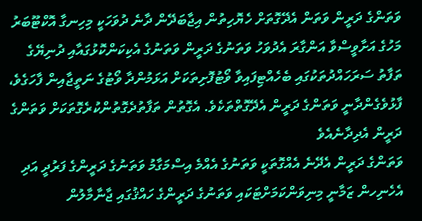ވަތަންގެ ދަރީން ވަތަން އެދޭގޮތަށް ހެޔޮހިތުން އިޖާބަދޭން ދާނެ ދުވަހަކީ މިހިނގާ އޮކްޓޫބަރު މަހުގެ އަށާވީސްވާ އަންގާރަ އެދުވަހު ވަތަނުގެ ދަރީން ވަތަނުގެ އެކިކަންކޮޅުގައާއި ދުނިޔޭގެ ތަފާތު ސަރަހައްދުތަކުގައި ބެހެއްޓިފައިވާ ވޯޓުފޮށިތަކަށް އަޅަމުންދާ ވޯޓުގެ ނަތީޖާއިން ފާހަގެވެ، ފާޅުވެގެންދާނީ ވަތަންގެ ދަރީން އެދޭގޮތްތަކެވެ. އެގޮތުން ތަފާތުދެގޮތުންކުރެގޮތަކަށް ވަތަންގެ ދަރީން އެދިދާނެއެވެ
ވަތަންގެ ދަރީން އެދޭނެ އެއްގޮތަކީ ވަތަނުގެ އެއްމެ އިސްމަގާމު ވަތަނުގެ ދަރީންގެ ފަރުދީ އަދި އެހެނިހން ޒަމާނީ މިނިވަންކަމަށްޓަކައި ވަތަނުގެ ދަރީންގެ ހައްޤުގައި ޖާނާމާލުން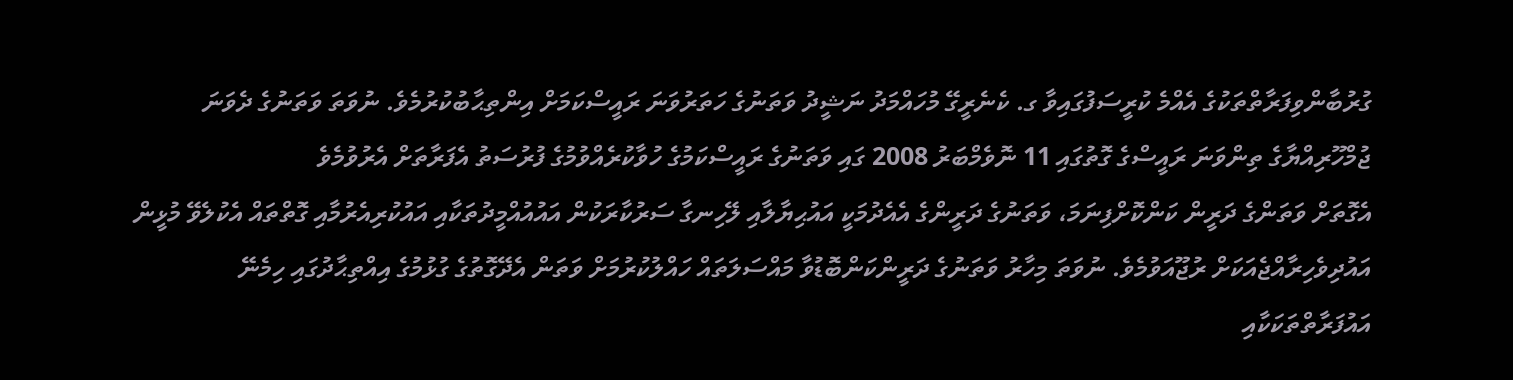ގުރުބާންވިފަރާތްތަކުގެ އެއްމެ ކުރީސަފުގައިވާ ގ. ކެނެރީގޭ މުހައްމަދު ނަޝީދު ވަތަނުގެ ހަތަރުވަނަ ރައީސްކަމަށް އިންތިޙާބުކުރުމެވެ. ނުވަތަ ވަތަނުގެ ދެވަނަ ޖުމްހޫރިއްޔާގެ ތިންވަނަ ރައީސްގެ ގޮތުގައި 11 ނޮވެމްބަރު 2008 ގައި ވަތަނުގެ ރައީސްކަމުގެ ހުވާކުރެއްވުމުގެ ފުރުސަތު އެފަރާތަށް އެރުވުމެވެ
އެގޮތަށް ވަތަންގެ ދަރީން ކަންކޮށްފިނަމަ، ވަތަނުގެ ދަރީންގެ އެއެދުމަކީ އައުޙިޔާލާއި ލޭހިނގާ ސަރުކާރަކުން އައުއުއްމީދުތަކާއި އައުކުރިއެރުމާއި ގޮތްތައް އެކުލެވޭ މުޅީން އައުދިވެހިރާއްޖެއަކަށް ރުޖޫއަވުމެވެ. ނުވަތަ މިހާރު ވަތަނުގެ ދަރީންކަންބޮޑުވާ މައްސަލަތައް ހައްލުކުރުމަށް ވަތަން އެދޭގޮތުގެ ގުޅުމުގެ އިއްތިޙާދުގައި ހިމެނޭ އައުފަރާތްތަކަކާއި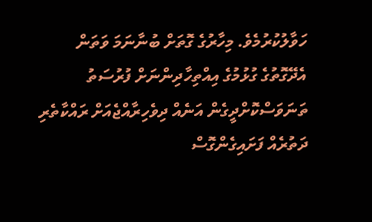ހަވާލުކުރުމެވެ. މިހާރުގެ ގޮތަށް ބުނާނަމަ ވަތަން އެދޭގޮތުގެ ގުޅުމުގެ އިއްތިހާދިންނަށް ފުރުސަތު ތަނަވަސްކޮށްދީގެން އަނެއް ދިވެހިރާއްޖެއަށް ރައްކާތެރި ދަތުރެއް ފަށައިގެންގޮސް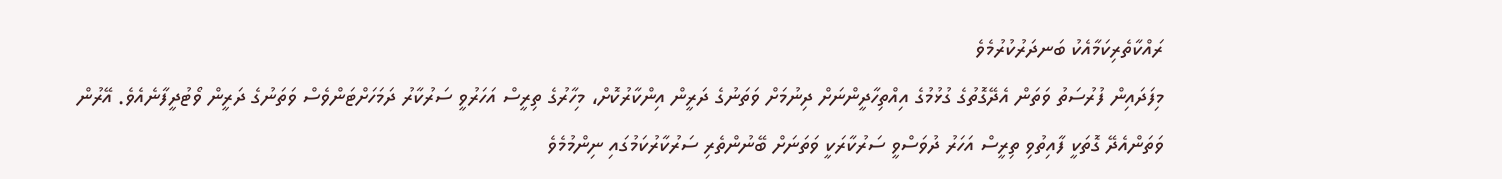ރައްކާތެރިކަމާއެކު ބަނދަރުކުރުމެވެ
މިފަދައިން ފުރުސަތު ވަތަން އެދޭގޮތުގެ ގުޅުމުގެ އިއްތިހާދީންނަށް ދިނުމަށް ވަތަނުގެ ދަރީން އިންކާރުކޮށް، މިހާރުގެ ތިރީސް އަހަރުވީ ސަރުކާރު ދަމަހަށްޓަންވެސް ވަތަނުގެ ދަރީން ވޯޓުދީފާނެއެވެ. އޭރުން ވަތަންއެދޭ ގޮތަކީ ފާއިތުވި ތިރީސް އަހަރު ދުވަސްވީ ސަރުކާރަކީ ވަތަނަށް ބޭނުންތެރި ސަރުކާރުކަމުގައި ނިންމުމެވެ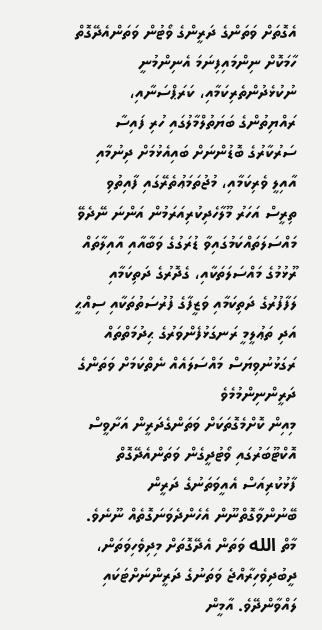އެގޮތަށް ވަތަންގެ ދަރީންގެ ވޯޓުން ވަތަންއެދޭގޮތް ހާމަކޮށް ނިންމައިފިނަމަ އެނިންމުނީ ނުކުޅެދުންތެރިކަމާއި، ކަރަޕްސަނާއި، ރައްޔިތުންގެ ބަޔަތުލްމާލުގައި ހުރި ފައިސާ ސަރުކާރުގެ ބޮޑުންނަށް ބައިއެޅުމަށް ދިނުމާއި އާއިލީ ވެރިކަމާއި، މުޖުތަމަޢުތެރޭގައި ފާއިތުވި ތިރީސް އަހަރު މޫލާހެދިކުރިއަރަމުން އަންނަ ނޭދެވޭ މައްސަލަތައްކަމުގައިވާ ޑުރަގުގެ ވަބާއާއި އާއިލާތައް ރޫޅުމުގެ މައްސަލަތަކާއި، ގެދޮރުގެ ދަތިކަމާއި ލަފާފުރުގެ ދަތިކަމާއި ވަޒީފާގެ ފުރުސަތުތަކާއި ސިއްޙީ އަދި ތަޢުލީމީ ރަނގަޅުފެންވަރުގެ ޙިދުމަތްތައް ރަގަޅުނުވިޔަސް މައްސަލައެއް ނެތްކަމަށް ވަތަންގެ ދަރީންނިންމުމެވެ
މިއިން ކޮށްމެގޮތަކަށް ވަތަންގެދަރީން އަށާވީސް އޮކްޓޫބަރުގައި ވޯޓުދީގެން ވަތަންއެދޭގޮތް ފާޅުކުރިއަސް އެއީވަތަނުގެ ދަރީން ބޭނުންވާގޮތްނޫން އެހެންދެވަނަގޮތެއް ނޫނެވެ. މާތް الله ވަތަން އެދޭގޮތަށް މިދިވެހިވަތަން، ދީބުދިވެހިރާއްޖެ ވަތަނުގެ ދަރީންނަށްޓަކައި ލައްވާންދޭވެ. އާމީން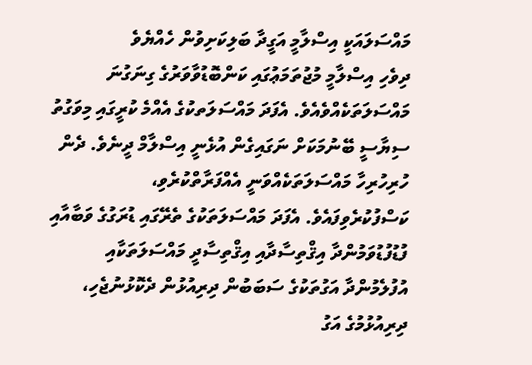މައްސަލައަކީ އިސްލާމީ އަގީދާ ބަލިކަށިވުން ހެއްޔެވެ
ދިވެހި އިސްލާމީ މުޖުތަމަޢުގައި ކަންބޮޑުވާވަރުގެ ގިނަގުނަ މައްސަލަތަކެއްވެއެވެ. އެފަދަ މައްސަލަތކުގެ އެއްމެ ކުރީގައި މިވަގުތު ސިޔާސީ ބޭނުމަކަށް ނަގައިގެން އުޅެނީ އިސްލާމް ދީނެވެ. ދެން ހުރިހުރިހާ މައްސަލަތަކެއްވަނީ އެއްފަރާތްކުރެވި، ކަސްފުކުރެވިފައެވެ. އެފަދަ މައްސަލަތަކުގެ ތެރޭގައި ޑުރަގުގެ ވަބާއާއި ފުޑުފުޑުވަމުންދާ އިޤްތިސާދާއި އިޤްތިސާދީ މައްސަލަތަކާއި އުފުލެމުންދާ އަގުތަކުގެ ސަބަބުން ދިރިއުޅުން ދެކޮޅުނުޖެހި، ދިރިއުޅުމުގެ އަގު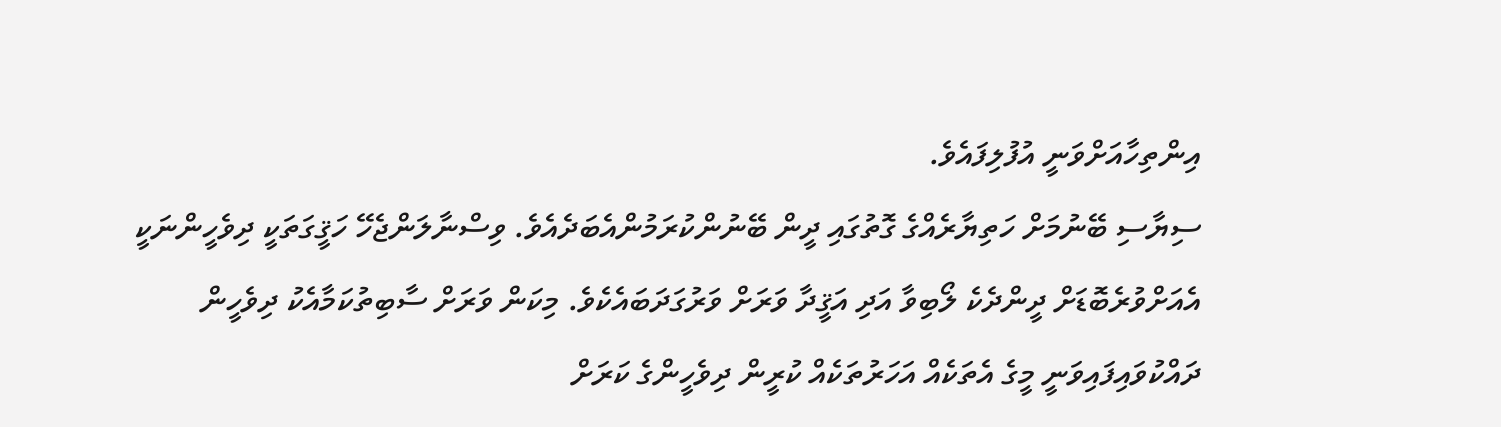އިންތިހާއަށްވަނީ އުފުލިފައެވެ.
ސިޔާސި ބޭނުމަށް ހަތިޔާރެއްގެ ގޮތުގައި ދީން ބޭނުންކުރަމުންއެބަދެއެވެ. ވިސްނާލަންޖެހޭ ހަޤީގަތަކީ ދިވެހީންނަކީ އެއަށްވުރެބޮޑަށް ދީންދެކެ ލޯބިވާ އަދި އަޤީދާ ވަރަށް ވަރުގަދަބައެކެވެ. މިކަން ވަރަށް ސާބިތުކަމާއެކު ދިވެހީން ދައްކުވައިފައިވަނީ މީގެ އެތަކެއް އަހަރުތަކެއް ކުރީން ދިވެހީންގެ ކަރަށް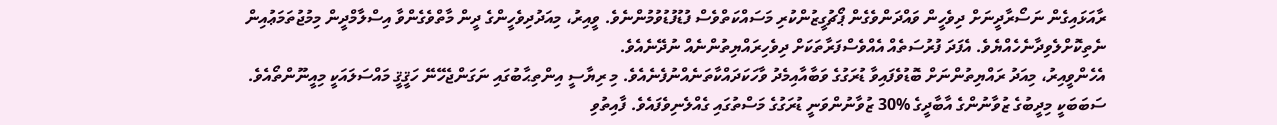ރާއަޅައިގެން ނަސޯރާދީނަށް ދިވެހީން ވައްދަންވެގެން ޕޯޗުގީޒުންކުރި މަސައްކަތްވެސް ފުޑުފުޑުވުމުންނެވެ. ވީއިރު، މިއަދުދިވެހީންގެ ދީން މާތްވެގެންވާ އިސްލާމްދީން މިމުޖުތަމަޢުއިން ނެތިކޮށްލެވިދާނެހެއްޔެވެ. އެފަދަ ފުރުސަތެއް އެއްވެސްފަރާތަކަށް ދިވެހިރައްޔިތުންނެއް ނުދޭނެއެވެ.
އެހެންވީއިރު، މިއަދު ރައްޔިތުންނަށް ބޮޑުވެފައިވާ ޑުރަގުގެ ވަބާއާއިމެދު ވާހަކަދައްކާތަނެއްނުފެނެއެވެ. މި ރިޔާސީ އިންތިޙާބުގައި ނަގަންޖެހޭނޭ ހަޤީޤީ މައްސަލައަކީ މިއީނޫންތޯއެވެ. ސަބަބަކީ މިދީބުގެ ޒުވާނުންގެ އާބާދީގެ %30 ޒުވާނުންވަނީ ޑުރަގުގެ މަސްތުގައި ގެއްލެނިވެފައެވެ. ފާއިތުވި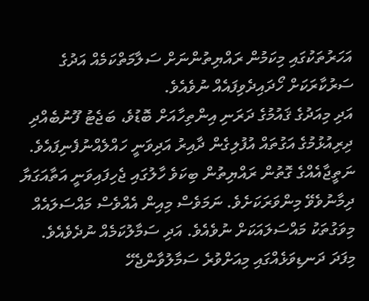އަހަރުތަކުގައި މިކަމުން ރައްޔިތުންނަށް ސަލާމަތްކަމެއް އަދުގެ ސަރުކާރަކަށް ހޯދައިދެވިފައެއް ނުވެއެވެ.
އަދި މިއަދުގެ ޤައުމުގެ ދަރަނި އިންތިހާއަށް ބޮޑުވެ، ބަޖެޓު ފޫނުބެއްދި ދިރިއުޅުމުގެ އަގުތައް އުފުލިގެން ދާއިރު އަދިވަނީ ހައްލެއްނުފެނިފައެވެ. ނަތީޖާއެއްގެ ގޮތުން ރައްޔިތުން ބިކަވެ ހާލުގައި ޖެހިފައިވަނީ އަތާއަގަޔާ ދިމާނުވެވޭ މިންވަރަކަށެވެ. ނަމަވެސް މިއިން އެއްވެސް މައްސަލައެއް މިވަގުތަކު މައްސަލައަކަށް ނުވެއެވެ. އަދި ސަމާލުކަމެއް ނުދެވެއެވެ.
މިފަދަ ދަނޑިވަޅެއްގައި މިއަށްވުރެ ސަމާލުވާންޖެހޭ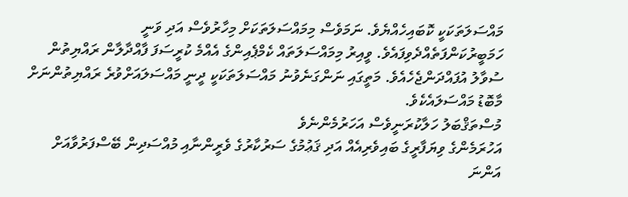މައްސަލަތަކަކީ ކޮބައިހެއްޔެވެ. ނަމަވެސް މިމައްސަލަތަކަށް މިހާރުވެސް އަދި ވަނީ ހަމަބީރުކަންފަތެއްދެވިފައެވެ. ވީއިރު މިމައްސަލަތައް ކެމްޕެއިންގެ އެއްމެ ކުރީސަފަ ފާއްދާލާން ރައްޔިތުން ސުވާލު އުފައްދަންޖެހެއެވެ. މަތީގައި ނަންގަނެވުނު މައްސަލަތަކަކީ ދީނީ މައްސަލައަށްވުރެ ރައްޔިތުންނަށް މާބޮޑު މައްސަލައެކެވެ.
މުސްތަޤްބަލު ހަލާކުރަނީވެސް އަހަރުމެންނެވެ
އަހުރަމެންގެ ވިޔަފާރީގެ ބައިވެރިއެއް އަދި ޤަޢުމުގެ ސަރުކާރުގެ ވެރީންނާއި މުއްސަދިން ބޭސްފަރުވާއަށް އަންނަ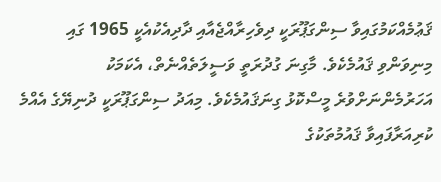ޤަޢުމެއްކަމުގައިވާ ސިންގަޕޫރަކީ ދިވެހިރާއްޖެއާއި ދާދިއެކުއެކީ 1965 ގައި މިނިވަންވި ޤައުމެކެވެ. މާގިނަ ގުދުރަތީ ވަސީލަތެއްނެތް، އެކަމަކު އަހަރުމެންނަށްވުރެ މީސްކޮޅު ގިނަޤައުމެކެވެ. މިއަދު ސިންގަޕޫރަކީ ދުނިޔޭގެ އެއްމެ ކުރިއަރާފައިވާ ޤައުމުތަކުގެ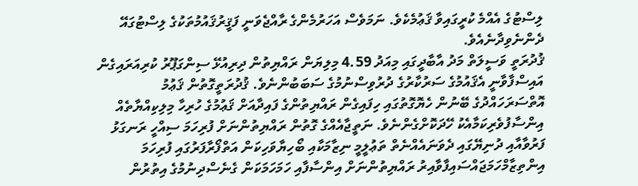ލިސްޓުގެ އެއްމެ ކުރީގައިވާ ޤަޢުމެކެވެ. ނަމަވެސް އަހަރުމެންގެ ރާއްޖެވަނީ ފަޤީރުޤައުމުތަކުގެ ލިސްޓުގައޭ ދެންނެވިދާނެއެވެ.
ޤުދުރަތީ ވަސީލަތް މަދު އާބާދީގައި މިއަދު 4.59 މިލިޔަން ރައްޔިތުން ދިރިއުޅޭ ސިންގަޕޫރު ކުރިއަރައިގެން އައިސްފާވާނީ އެޤައުމުގެ ސަރުކާރުގެ ދުރުވިސްނުމުގެ ސަބަބުންނެވެ. ޤުދުރަތީގޮތުން ޤަޢުމު އޮތްސަރަހައްދުގެ ބޭނުން ހެޔޮގޮތުގައި ހިފައިގެން ރައްޔިތުންގެ ފައިދާއަށް ޤަޢުމުގެ ހުރިހާ މިލިކިއްޔާތެއް އިންސާފުވެރިކަމާއެކު ހޭދަކޮށްގެންނެވެ. ނަތީޖާއެއްގެ ގޮތުން ރައްޔިތުންނަށް ފުރިހަމަ ސިއްހީ ރަނގަޅު ފަރުވާއާއި ދުނިޔޭގައި ދެވަނައެއްނެތް ތަޢުލީމީ ނިޒާމަކާއި ބޯހިޔާވަހިކަން އަތްފޯރާފަރުގައި ފުރިހަމަ އިންތިޒާމްހަމަޖައްސައިފާވާއިރު ރައްޔިތުންނަށް އިންސާފާއި ހަމަހަމަކަން ގެނެސްދިނުމުގެ އިތުރުން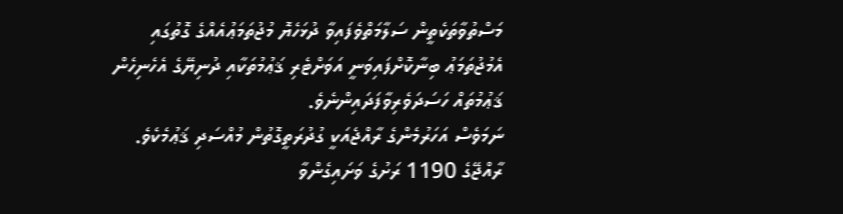މަސްތުވާތަކެތީން ސަލާމަތްވެފައިވާ ދުޅަހެޔޮ މުޖުތަމަޢުއެއްގެ ގޮތުގައި އެމުޖުތަމަޢު ބިނާކޮށްފައިވަނީ އަވަށްޓެރި ޤަޢުމުތަކާއި ދުނިޔޭގެ އެހެނިހެން ޤަޢުމުތައް ހަސަދަވެރިވާފަދައިންނެވެ.
ނަމަވެސް އަހަރުމެންގެ ރާއްޖެއަކީ ގުދުރަތީގޮތުން މުއްސަދި ޤަޢުމެކެވެ. ރާއްޖޭގެ 1190 ރަށުގެ ވަށައިގެންވާ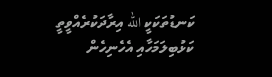ކަނޑުތަކަކީ الله އިރާދަކުރެއްވީތީ ކަޅުބިލަމަހާއި އެހެނިހެން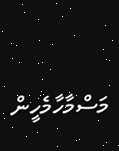މަސްމާހާމެހީން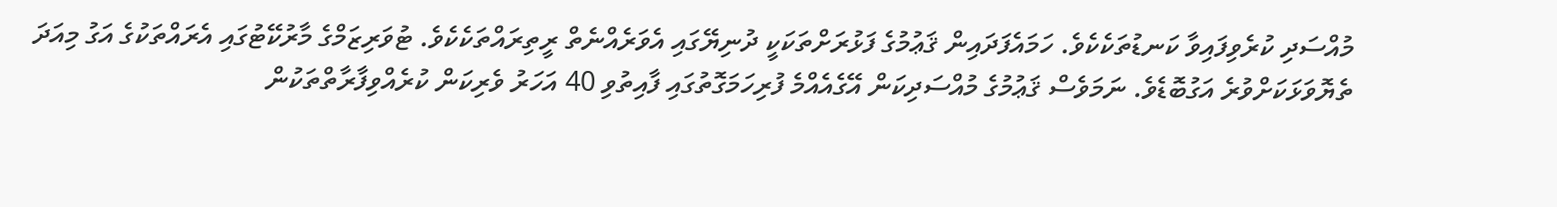މުއްސަދި ކުރެވިފައިވާ ކަނޑުތަކެކެވެ. ހަމައެފަދައިން ޤަޢުމުގެ ފަޅުރަށްތަކަކީ ދުނިޔޭގައި އެވަރެއްނެތް ރީތިރައްތަކެކެވެ. ޓުވަރިޒަމްގެ މާރުކޭޓުގައި އެރައްތަކުގެ އަގު މިއަދަ ތެޔޮވަޅަކަށްވުރެ އަގުބޮޑެވެ. ނަމަވެސް ޤަޢުމުގެ މުއްސަދިކަން އޭގެއެއްމެ ފުރިހަމަގޮތުގައި ފާއިތުވި 40 އަހަރު ވެރިކަން ކުރެއްވިފާރާތްތަކުން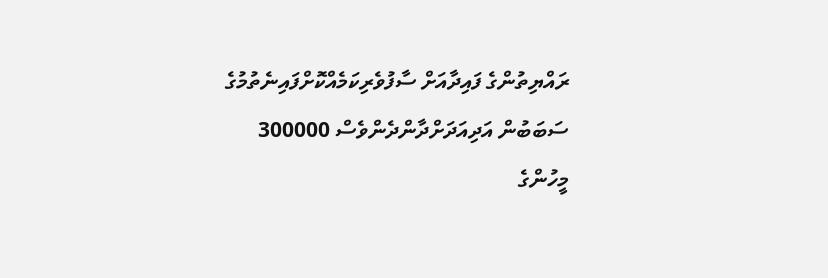ރައްޔިތުންގެ ފައިދާއަށް ސާފުވެރިކަމެއްކޮށްފައިނެތުމުގެ ސަބަބުން އަދިއަދަށްދާންދެންވެސް 300000 މީހުންގެ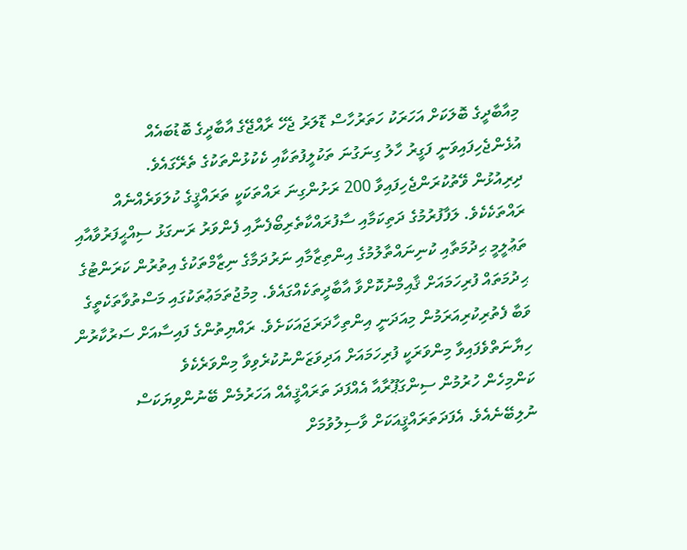މިއާބާދީގެ ބޮލަކަށް އަހަރަކު ހަތަރުހާސް ޑޮލަރު ޖެހޭ ރާއްޖޭގެ އާބާދީގެ ބޮޑުބައެއް އުޅެންޖެހިފައިވަނީ ފަގީރު ހާލު ގިނަގުނަ ތަކުލީފުތަކާއި ކެކުޅުންތަކުގެ ތެރޭގައެވެ.
ދިރިއުޅުން ވޭތުކުރަންޖެހިފައިވާ 200 ރަށުންގިނަ ރައްތަކަކީ ތަރައްޤީގެ ކުލަވަރެއްނެއް ރައްތަކެކެވެ. ލަފާފުރުމުގެ ދަތިކަމާއި ސާފުރައްކާތެރިބޯފެނާއި ފެންވަރު ރަނގަޅު ސިއްޙީފަރުވާއާއި ތަޢުލީމީ ޙިދުމަތާއި ކުނިނައްތާލުމުގެ އިންތިޒާމާއި ނަރުދަމާގެ ނިޒާމްތަކުގެ އިތުރުން ކަރަންޓުގެ ޙިދުމަތައް ފުރިހަމައަށް ޤާއިމްނުކޮށްވާ އާބާދީތަކެއްގައެވެ. މިމުޖުތަމަޢުތަކުގައި މަސްތުވާތަކެތީގެ ވަބާ ފެތުރިކުރިއަރަމުން މިއަދަނީ އިންތިހާދަރަޖައަކަށެވެ. ރައްޔިތުންގެ ފައިސާއަށް ސަރުކާރުން ހިޔާނަތްވެފައިވާ މިންވަރަކީ ފުރިހަމައަށް އަދިވަޒަންނުކުރެވިވާ މިންވަރެކެވެ
ކަންމިހެން ހުރުމުން ސިންގަޕޫރާއާ އެއްފަދަ ތަރައްޤީއެއް އަހަރުމެން ބޭނުންވިޔަކަސް ނުލިބޭނެއެވެ. އެފަދަތަރައްޤީއަކަށް ވާސިލުވުމަށް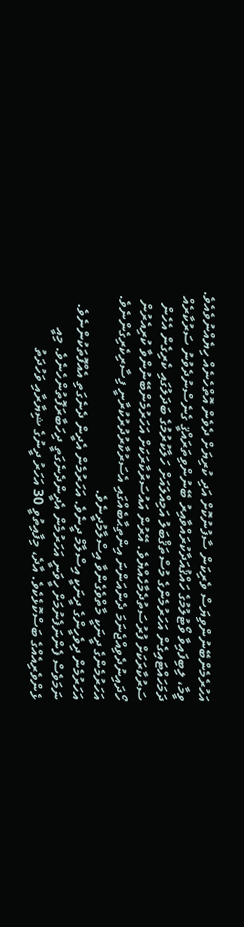އަހުރެމެންބޭނުންވިޔަސް ވެރިކަން ސާފުނުކޮށް އަދި ކުރިޔަށް ދެވެން އޮތްހެނެއް ހިޔެއްނުވެއެވެ. ވީމާ، ލިބިފައިވާ ވޯޓުލުމުގެ ހައްޤުއަދާކުރައްވާއިރު ބޭނުންވިތަރައްޤީ ގެނެސްނުދެވުނު ސަރުކާރެއް ދަމަހައްޓައިގެން އަހަރުމެންގެ މުސްތަޤްބަލު އަމިއްލައަށް ހަލާކުރުމުގެ ބަދަލުގައި ކެރިގެން އެހެން ސަރުކާރަކަށް ފުރުސަތުދެމާހެއްޔެވެ. އޭރުން އައުސަރުކާރަކަށް އަހަރުމެންބޭނުންވާ ކުރިއެރުން ހޯދައިނުދެވިއްޖެނަމަ ދެންއަންނަ އިންތިޙާބެއްގައި އެސަރުކާރުދުރުކުރާނީ ފިސާރިކެރިގެންނެވެ.
އަހަރުމެންގެ ދީނަކީ މާތްވެގެންވާ އިސްލާމުދީނެވެ.
އަހަރުމެން ދިވެހީންގެ ދީނަކީ އިސްލާމް ދީނެވެ. އަހަރުމެން އެދީން ދެނެގަތި އެއްފޮތަކުންނެވެ. ނަމަވެސް ފެންނަފެނުމަށް ހީވަނީ އަހަރުމެން އެދީންދެނެގަތީ ދިހަބާރަފޮތުންހެނެވެ. މިއީ ޅެންވެރިއެއްގެ ބަސްކޮޅެކެވެ. އާދެ، މިފާއިތުވީ 30 އަހަރު ދީނުގެ ޝިޔާރާއި ވަހުދަތު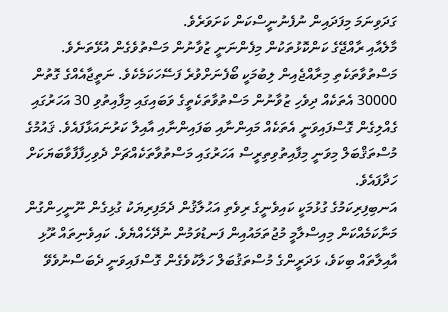ގަދަވިނަމަ މިފަދައިން ނުފެނުނީސްކަން ކަށަވަރެވެ.
މާލެއާއި ރާއްޖޭގެ ކަންކޮޅުތަކުން މިފެންނަނީ ޒުވާނުން މަސްތުވެގެން އުޅޭތަނެވެ. މަސްތުވާތަކެތި މިރާއްޖެއިން ލިބުމަކީ ބޯފެނަށްވުރެ ފަސޭހަކަމެކެވެ. ނަތީޖާއެއްގެ ގޮތުން 30000 އެތަކެއް ދިވެހި ޒުވާނުން މަސްތުވާތަކެތީގެ ވަބައިގައި މިފާއިތުވި 30 އަހަރުގައި ގެއްލިގެން ގޮސްފައިވަނީ އެތަކެއް މައިންނާއި ބަފައިންނާއި އާއިލާ ކަރުނައަޅާފައެވެ. ޤައުމުގެ މުސްތަޤްބަލް މިވަނީ މިފާއިތުވިތިރީސް އަހަރުގައި މަސްތުވާތަކެއްޗަށް ދެވިހިފާފާވާބަޔަކަށް ހަދާފައެވެ.
އަނބިފިރިކަމުގެ ގުޅުމަކީ ކައިވެނީގެ ރިވެތި އަޙުލާޤުން ދެމަފިރިޔަކު ގުޅިގެން ނޫނީހިންގުން މަނާކަމެއްކަން މިއިސްލާމީ މުޖުތަމައުއިން ފަނޑުވަމުން ނުދޭހެއްޔެވެ. ކައިވެނިތައް ރޫޅި އާއިލާތައް ބިކަވެ، ޅަދަރީންގެ މުސްތަޤުބަލް ހަލާކުވެގެން ގޮސްފައިވަނީ ދެބަސްނުވެވޭ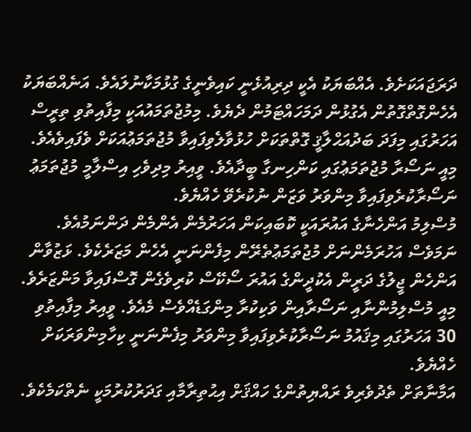ދަރަޖައަކަށެވެ. އެއްބަޔަކު އެކީ ދިރިއުޅެނީ ކައިވެނީގެ ގުޅުމަކާނުލައެވެ. އަނެއްބަޔަކު އެހެންގޮތްގޮތުން އެގުޅުން ދަމަހައްޓަމުން ދެޔެވެ. މިމުޖުތަމައުއަކީ މިފާއިތުވި ތިރީސް އަހަރުގައި މިފަދަ ބަދުއަޙްލާޤީ ގޮތްތަކަށް ހުޅުވާލެވިފައިވާ މުޖުތަމަޢުއަކަށް ވެފައިވެއެވެ. މިއީ ނަސޯރާ މުޖުތަމަޢުގައި ކަންހިނގާ ބީދާއެވެ. ވީއިރު މިދިވެހި އިސްލާމީ މުޖުތަމަޢު ނަސޯރާކުރެވިފައިވާ މިންވަރު ވަޒަން ނުކުރެވޭ ހެއްޔެވެ.
މުސްލިމު އަންހެނާގެ އައުރައަކީ ކޮބައިކަން އަހަރުމެން އެންމެން ދަންނަމުއެވެ. ނަމަވެސް އަހުރަމެންނަށް މުޖުތަމަޢުތެރޭން މިފެންނަނީ އެހެން މަޒަރެކެވެ. ޅަޒުވާން އަންހެން ޖީލުގެ ދަރީން އެކުދީންގެ އައުރަ ސޯކޭސް ކުރިވެގެން ގޮސްފައިވާ މަންޒަރެވެ. މިއީ މުސްލިމުންނާއި ނަސޯރާއިން ވަކިކުރާ މިންގަޑެއްވެސް މެއެވެ. ވީއިރު މިފާއިތުވި 30 އަހަރުގައި މިޤައުމު ނަސޯރާކުރެވިފައިވާ މިންވަރު މިފެންނަނީ ކިހާމިންވަރަކަށް ހެއްޔެވެ.
އަމާނާތަށް ތެދުވެރިވެ ރައްޔިތުންގެ ހައްޤަށް އިޙުތިރާމާއި ގަދަރުކުރުމަކީ ނެތްކަމެކެވެ.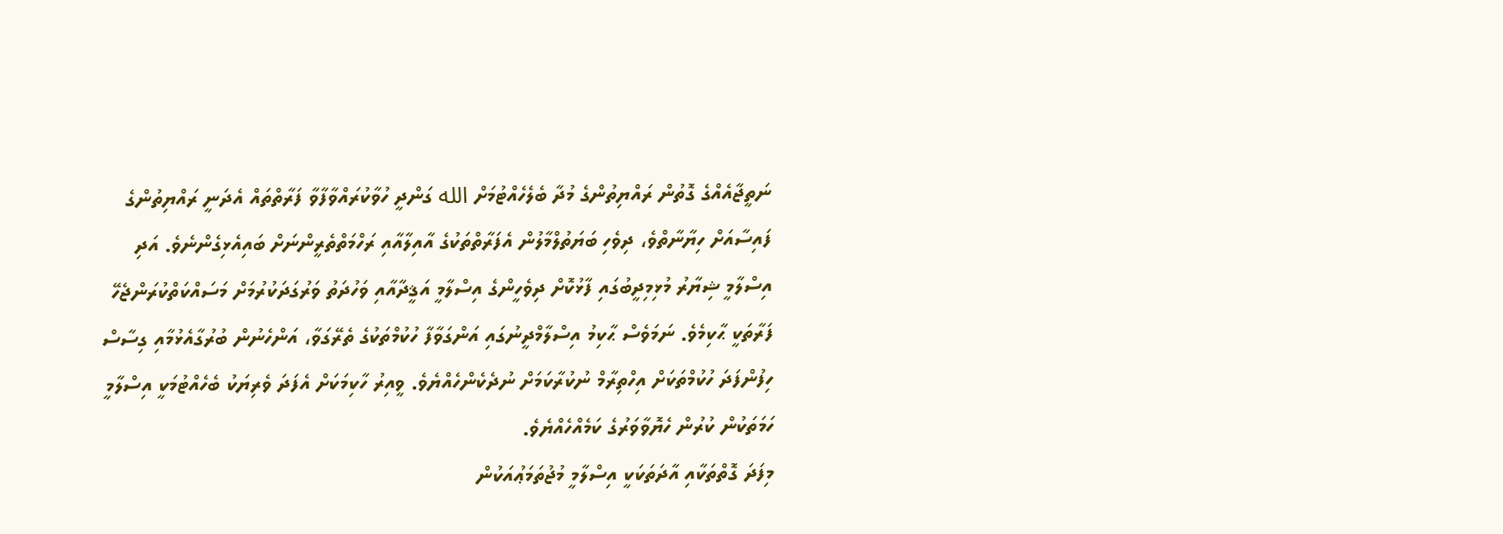ނަތީޖާއެއްގެ ގޮތުން ރައްޔިތުންގެ މުދާ ބެލެހެއްޓުމަށް الله ގަންދީ ހުވާކުރައްވާފާވާ ފަރާތްތައް އެދަނީ ރައްޔިތުންގެ ފައިސާއަށް ހިޔާނާތްވެ، ދިވެހި ބަޔަތުލްމާލުން އެފަރާތްތަކުގެ އާއިލާއާއި ރަހްމަތްތެރީންނަށް ބައިއެޅިގެންނެވެ. އަދި އިސްލާމީ ޝިޔާރު މުޅިމިދީބުގައި ފާޅުކޮށް ދިވެހީންގެ އިސްލާމީ އަޤީދާއާއި ވަހުދަތު ވަރުގަދަކުރުމަށް މަސައްކަތްކުރަންޖެހޭ ފަރާތަކީ ޙާކިމެވެ. ނަމަވެސް ޙާކިމު އިސްލާމްދީނުގައި އަންގަވާފާ ހުކުމްތަކުގެ ތެރޭގަވާ، އަންހެނުން ބުރުގާއެޅުމާއި ގިސާސް ހިފުންފަދަ ހުކުމްތަކަށް އިހްތިރާމް ނުކުރާކަމަށް ނުދެކެންހެއްޔެވެ. ވީއިރު ހާކިމަކަށް އެފަދަ ވެރިޔަކު ބެހެއްޓުމަކީ އިސްލާމީ ހަމަތަކުން ކުރުން ހެޔޮވާވަރުގެ ކަމެއްހެއްޔެވެ.
މިފަދަ ގޮތްތަކާއި އާދަތަކަކީ އިސްލާމީ މުޖުތަމަޢުއަކުން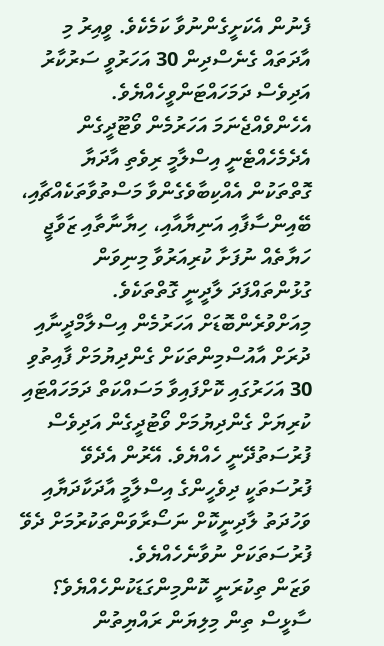ފެނުން އެކަށީގެންނުވާ ކަމެކެވެ. ވީއިރު މި އާދަތައް ގެނެސްދިން 30 އަހަރުވީ ސަރުކާރު އަދިވެސް ދަމަހައްޓަންވީހެއްޔެވެ. އެހެންވެއްޖެނަމަ އަހަރުމެން ވޯޓޫދީގެން އެދެމެހެއްޓެނީ އިސްލާމީ ރިވެތި އާދަޔާ ގޮތްތަކުން އެއްކިބާވެގެންވާ މަސްތުވާތަކެއްޗާއި، ބޭއިންސާފާއި އަނިޔާއާއި، ހިޔާނާތާއި ޒަވާޖީ ހަޔާތެއް ނުފަށާ ކުރިއަރުވާ މިނިވަން ގުޅުންތައްފަދަ ލާދީނީ ގޮތްތަކެވެ. މިއަށްވުރެންބޮޑަށް އަހަރުމެން އިސްލާމްދީނާއި ދުރަށް އާއުސްމިންތަކަށް ގެންދިޔުމަށް ފާއިތުވި 30 އަހަރުގައި ކޮށްފައިވާ މަސައްކަތް ދަމަހައްޓައި ކުރިޔަށް ގެންދިޔުމަށް ވޯޓުދީގެން އަދިވެސް ފުރުސަތުދޭނީ ހެއްޔެވެ. އޭރުން އެދެވޭ ފުރުސަތަކީ ދިވެހީންގެ އިސްލާމީ އާދަކާދަޔާއި ވަހުދަތު ލާދިނީކޮށް ނަސޯރާވަންތަކުރުމަށް ދެވޭ ފުރުސަތަކަށް ނުވާނެހެއްޔެވެ.
ވަޒަން ތިކުރަނީ ކޮންމިންގަޑަކުންހެއްޔެވެ؟
ސާޅީސް ތިން މިލިޔަން ރައްޔިތުން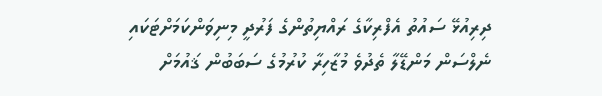ދިރިއުޅޭ ސައުތު އެފްރިކާގެ ރައްޔިތުންގެ ފަރުދީ މިނިވަންކަމަށްޓަކައި ނެލްސަން މަންޑޭލާ ތެދުވެ މުޒާހިރާ ކުރުމުގެ ސަބަބުން ޤައުމަށް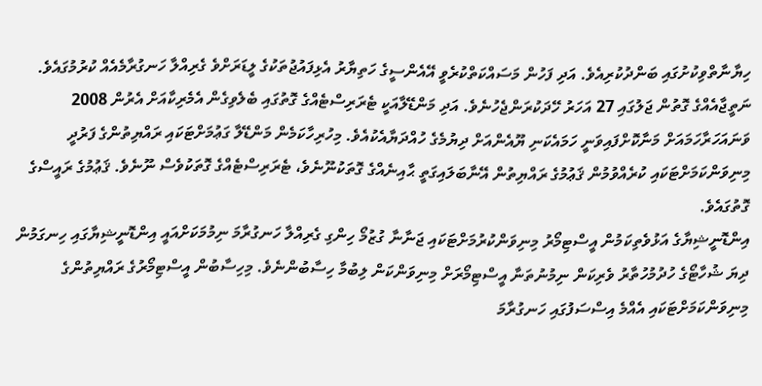ހިޔާނާތްވިކުށުގައި ބަންދުކުރިއެވެ. އަދި ފަހުން މަސައްކަތްކުރެވީ އޭއެންސީގެ ހަތިޔާރު އެޅިފައުޖުތަކުގެ ލީޑަރަށްވެ ގެރިއްލާ ހަނގުރާމެއެއް ކުރުމުގައެވެ. ނަތީޖާއެއްގެ ގޮތުން ޖަލުގައި 27 އަހަރު ހޭދަކުރަންޖެހުނެވެ. އަދި މަންޑޭލާއަކީ ޓެރަރިސްޓެއްގެ ގޮތުގައި ބެލެވިގެން އެމެރިކާއަށް އެރުން 2008 ވަނައަހަރާހަމައަށް މަނާކޮށްފައިވަނީ ހަމައެކަނި ޔޫއެންއަށް ދިޔުމެގެ ހުއްދަޔާއެކުއެވެ. މިހުރިހާކަމެން މަންޑޭލާ ގަޢުމަށްޓަކައި ރައްޔިތުންގެ ފަރުދީ މިނިވަންކަމަށްޓަކައި ކުރެއްވުމުން ޤަޢުމުގެ ރައްޔިތުން އޭނާބަލައިގަތީ ޙާއިނެއްގެ ގޮތަކުނޫނެވެ، ޓެރަރިސްޓެއްގެ ގޮތަކުވެސް ނޫނެވެ. ޤަޢުމުގެ ރައީސްގެ ގޮތުގައެވެ.
އިންޑޮނީޝިޔާގެ އަޅުވެތިކަމުން އީސްޓިމޯރު މިނިވަންކުރުމަށްޓަކައި ޖަނާނާ ގުޒުމޯ ހިންގި ގެރިއްލާ ހަނގުރާމަ ނިމުމަކަށްއައީ އިންޑޮނީޝިޔާގައި ހިނގަމުން ދިޔަ ޝުހާޓޯގެ ހުދުމުހުތާރު ވެރިކަން ނިމުނުތަނާ އީސްޓިމޯރަށް މިނިވަންކަން ލިބުމާ ހިސާބުންނެވެ. މިހިސާބުން އީސްޓިމޯރުގެ ރައްޔިތުންގެ މިނިވަންކަމަށްޓަކައި އެއްމެ އިސްސަފުގައި ހަނގުރާމަ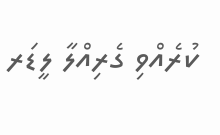ކުރެއްވި ގެރިއްލާ ލީޑަރ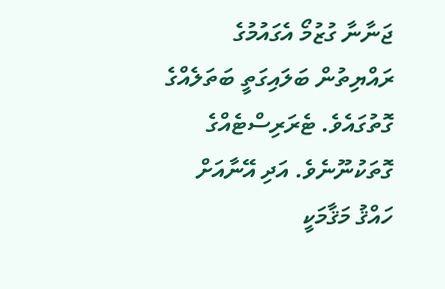ޖަނާނާ ގުޒުމޯ އެގައުމުގެ ރައްޔިތުން ބަލައިގަތީ ބަތަލެއްގެ ގޮތުގައެވެ. ޓެރަރިސްޓެއްގެ ގޮތަކުނޫނެވެ. އަދި އޭނާއަށް ހައްޤު މަޤާމަކީ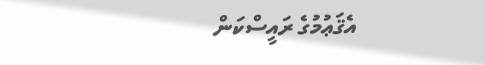އެޤަޢުމުގެ ރައީސްކަން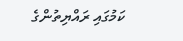ކަމުގައި ރައްޔިތުންގެ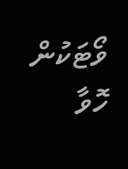ވޯޓަކުން ހޮވާ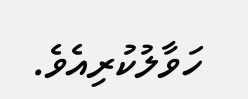ހަވާލުކުރިއެވެ.